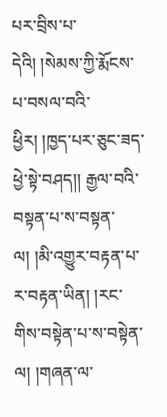པར་བྲིས་པ་དེའི། །སེམས་ཀྱི་རྨོངས་པ་བསལ་བའི་ཕྱིར། །ཁྱད་པར་ཅུང་ཟད་ཕྱེ་སྟེ་བཤད།། རྒྱལ་བའི་བསྟན་པ་ས་བསྟན་ལ། །མི་འགྱུར་བརྟན་པ་ར་བརྟན་ཡིན། །རང་གིས་བསྟེན་པ་ས་བསྟེན་ལ། །གཞན་ལ་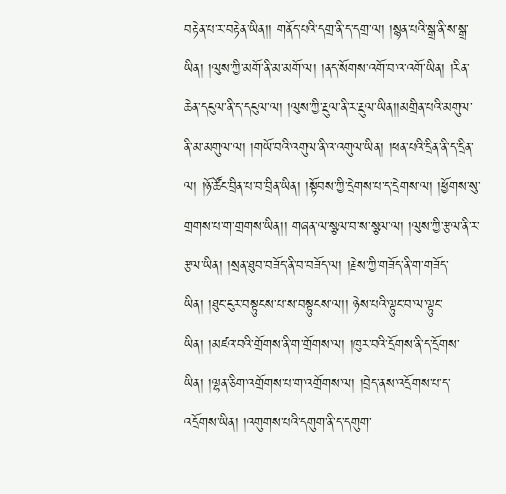བརྟེན་པ་ར་བརྟེན་ཡིན།། གནོད་པའི་དགྲ་ནི་ད་དགྲ་ལ། །སྙན་པའི་སྒྲ་ནི་ས་སྒྲ་ཡིན། །ལུས་ཀྱི་མགོ་ནི་མ་མགོ་ལ། །ནད་སོགས་འགོ་བ་འ་འགོ་ཡིན། །རིན་ཆེན་དངུལ་ནི་ད་དངུལ་ལ། །ལུས་ཀྱི་རྔུལ་ནི་ར་རྔུལ་ཡིན།།མགྲིན་པའི་མགུལ་ནི་མ་མགུལ་ལ། །གཡོ་བའི་འགུལ་ནི་འ་འགུལ་ཡིན། །ཕན་པའི་དྲིན་ནི་ད་དྲིན་ལ། །ཉོ་ཚོང་བྲིན་པ་བ་བྲིན་ཡིན། །སྟོབས་ཀྱི་དྲེགས་པ་ད་དྲེགས་ལ། །ཕྱོགས་སུ་གྲགས་པ་ག་གྲགས་ཡིན།། གཞན་ལ་སྩལ་བ་ས་སྩལ་ལ། །ལུས་ཀྱི་རྩལ་ནི་ར་རྩལ་ཡིན། །སྲན་ཐུབ་བཟོད་ནི་བ་བཟོད་ལ། །རྗེས་ཀྱི་གཟོད་ནི་ག་གཟོད་ཡིན། །ཐུང་ངུར་བསྟུངས་པ་ས་བསྟུངས་ལ།། ཉེས་པའི་ལྟུང་བ་ལ་ལྟུང་ཡིན། །མཛའ་བའི་གྲོགས་ནི་ག་གྲོགས་ལ། །ཁུར་བའི་དྲོགས་ནི་ད་དྲོགས་ཡིན། །ལྷན་ཅིག་འགྲོགས་པ་ག་འགྲོགས་ལ། །བྲེད་ནས་འདྲོགས་པ་ད་འདྲོགས་ཡིན། །འགུགས་པའི་དགུག་ནི་ད་དགུག་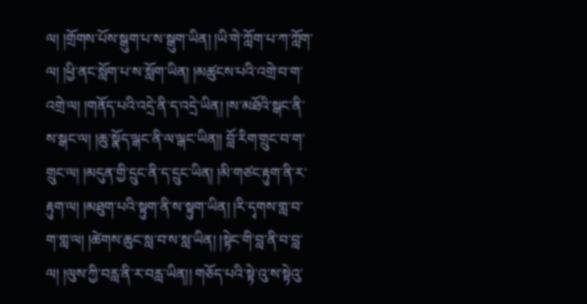ལ། །གྲོགས་པོས་སྒུག་པ་ས་སྒུག་ཡིན། །ཡི་གེ་ཀློག་པ་ཀ་ཀློག་ལ། །ཕྱི་ནང་སློག་པ་ས་སློག་ཡིན། །མཚུངས་པའི་འགྲེ་བ་ག་འགྲེ་ལ། །གནོད་པའི་འདྲེ་ནི་ད་འདྲེ་ཡིན། །ས་མཐོའི་སྒང་ནི་ས་སྒང་ལ། །ཆུ་སྣོད་ལྒང་ནི་ལ་ལྒང་ཡིན།། བློ་རིག་གྲུང་བ་ག་གྲུང་ལ། །མདུན་གྱི་དྲུང་ནི་ད་དྲུང་ཡིན། །མི་གཙང་རྟུག་ནི་ར་རྟུག་ལ། །མཐུག་པའི་སྟུག་ནི་ས་སྟུག་ཡིན། །རི་དྭགས་གླ་བ་ག་གླ་ལ། །ཚེགས་ཆུང་སླ་བ་ས་སླ་ཡིན། །སྟེང་གི་བླ་ནི་བ་བླ་ལ། །ལུས་ཀྱི་བརླ་ནི་ར་བརླ་ཡིན།། གཅོད་པའི་སྟེ་འུ་ས་སྟེའུ་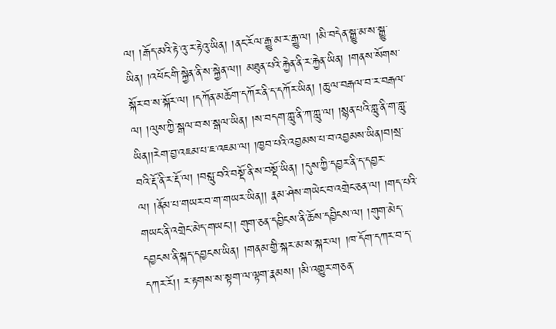ལ། །རྒོད་མའི་རྟེ་འུ་ར་རྟེའུ་ཡིན། །ནང་རོལ་རྒྱུ་མ་ར་རྒྱུ་ལ། །མི་བདེན་སྒྱུ་མ་ས་སྒྱུ་ཡིན། །འཕོང་གི་སྐྱེན་ནི་ས་སྐྱེན་ལ།། མཐུན་པའི་རྐྱེན་ནི་ར་རྐྱེན་ཡིན། །གནས་སོགས་སྐོར་བ་ས་སྐོར་ལ། །དཀོན་མཆོག་དཀོར་ནི་ད་དཀོར་ཡིན། །ཆུ་ལ་བརྒལ་བ་ར་བརྒལ་ལ། །ལུས་ཀྱི་སྒལ་བ་ས་སྒལ་ཡིན། །ས་བདག་ཀླུ་ནི་ཀ་ཀླུ་ལ། །སྙན་པའི་གླུ་ནི་ག་གླུ་ཡིན།།རེག་བྱ་འཇམ་པ་ཇ་འཇམ་ལ། །ཁྱབ་པའི་འབྱམས་པ་བ་འབྱམས་ཡིན།བ།སྲ་བའི་རྡོ་ནི་ར་རྡོ་ལ། །བསླུ་བའི་བསྡོ་ནི་ས་བསྡོ་ཡིན། །དུས་ཀྱི་དབྱར་ནི་ད་དབྱར་ལ། །ནོམ་པ་གཡར་བ་ག་གཡར་ཡིན།། རྣམ་ཤེས་གཡེང་བ་འགྲེང་ཅན་ལ། །གད་པའི་གཡང་ནི་འགྲེང་མེད་གཡང་།། གུག་ཅན་དབྱིངས་ནི་ཆོས་དབྱིངས་ལ། །གུག་མེད་དབྱངས་ནི་སྐད་དབྱངས་ཡིན། །གནམ་གྱི་སྐར་མ་ས་སྐར་ལ། །ཁ་དོག་དཀར་བ་ད་དཀར་རོ།། ར་རྟགས་ས་སྟག་ལ་ལྟག་རྣམས། །མི་འགྱུར་གཅན་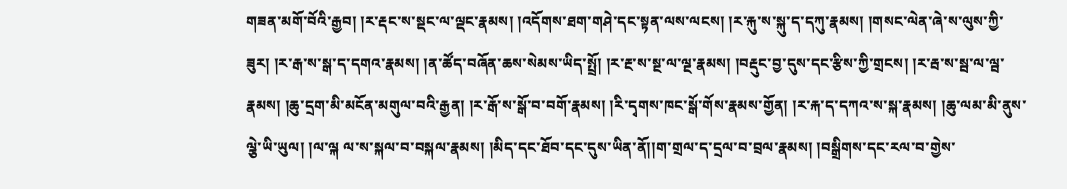གཟན་མགོ་བོའི་རྒྱབ། །ར་རྡང་ས་སྡང་ལ་ལྡང་རྣམས། །འདོགས་ཐག་གཤེ་དང་སྟན་ལས་ལངས། །ར་རྐུ་ས་སྐུ་ད་དཀུ་རྣམས། །གསང་ལེན་ཞེ་ས་ལུས་ཀྱི་ཟུར། །ར་རྒ་ས་སྒ་ད་དགའ་རྣམས། །ན་ཚོད་བཞོན་ཆས་སེམས་ཡིད་སྤྲོ། །ར་རྔ་ས་སྔ་ལ་ལྔ་རྣམས། །བརྡུང་བྱ་དུས་དང་རྩིས་ཀྱི་གྲངས། །ར་རྦ་ས་སྦ་ལ་ལྦ་རྣམས། །ཆུ་དྲག་མི་མངོན་མགུལ་བའི་རྒྱན། །ར་རྒོ་ས་སྒོ་བ་བགོ་རྣམས། །རི་དྭགས་ཁང་སྒོ་གོས་རྣམས་གྱོན། །ར་རྐ་ད་དཀའ་ས་སྐ་རྣམས། །ཆུ་ལམ་མི་ནུས་ལྕེ་ཡི་ཡུལ། །ལ་ལྐ ལ་ས་སྐལ་བ་བསྐལ་རྣམས། །མིད་དང་ཐོབ་དང་དུས་ཡིན་ནོ།།ག་གྲལ་ད་དྲལ་བ་བྲལ་རྣམས། །བསྒྲིགས་དང་རལ་བ་གྱེས་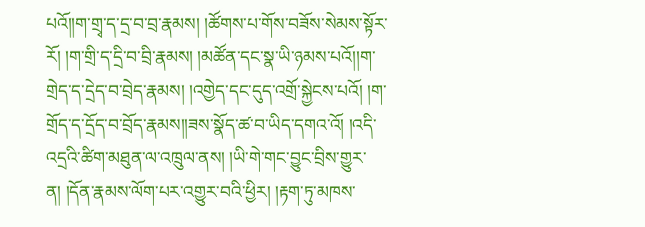པའོ།།ག་གྲྭ་ད་དྲ་བ་བྲ་རྣམས། །ཚོགས་པ་གོས་བཟོས་སེམས་སྟོར་རོ། །ག་གྲི་ད་དྲི་བ་བྲི་རྣམས། །མཚོན་དང་སྣ་ཡི་ཉམས་པའོ།།ག་གྲེད་ད་དྲེད་བ་བྲེད་རྣམས། །འགྱེད་དང་དུད་འགྲོ་སྐྱེངས་པའོ། །ག་གྲོད་ད་དྲོད་བ་བྲོད་རྣམས།།ཟས་སྣོད་ཚ་བ་ཡིད་དགའ་འོ། །འདི་འདྲའི་ཚིག་མཐུན་ལ་འཁྲུལ་ནས། །ཡི་གེ་གང་བྱུང་བྲིས་གྱུར་ན། །དོན་རྣམས་ལོག་པར་འགྱུར་བའི་ཕྱིར། །རྟག་ཏུ་མཁས་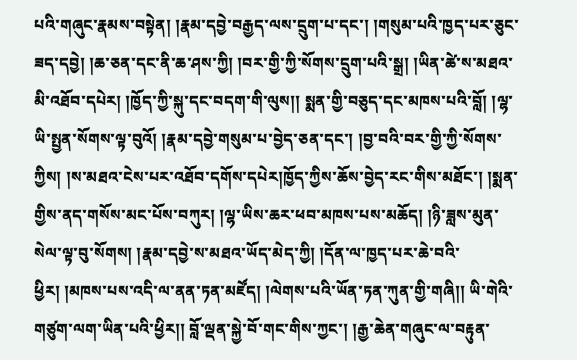པའི་གཞུང་རྣམས་བསྟེན། །རྣམ་དབྱེ་བརྒྱད་ལས་དྲུག་པ་དང་། །གསུམ་པའི་ཁྱད་པར་ཅུང་ཟད་དབྱེ། །ཆ་ཅན་དང་ནི་ཆ་ཤས་ཀྱི། །བར་གྱི་ཀྱི་སོགས་དྲུག་པའི་སྒྲ། །ཡིན་ཚེ་ས་མཐའ་མི་འཐོབ་དཔེར། །ཁྱོད་ཀྱི་སྐུ་དང་བདག་གི་ལུས།། སྨན་གྱི་བཅུད་དང་མཁས་པའི་བློ། །ལྷ་ཡི་སྤྱན་སོགས་ལྟ་བུའོ། །རྣམ་དབྱེ་གསུམ་པ་བྱེད་ཅན་དང་། །བྱ་བའི་བར་གྱི་ཀྱི་སོགས་ཀྱིས། །ས་མཐའ་ངེས་པར་འཐོབ་དགོས་དཔེར།ཁྱོད་ཀྱིས་ཆོས་བྱེད་རང་གིས་མཐོང་། །སྨན་གྱིས་ནད་གསོས་མང་པོས་བཀུར། །ལྷ་ཡིས་ཆར་ཕབ་མཁས་པས་མཆོད། །ཉི་ཟླས་མུན་སེལ་ལྟ་བུ་སོགས། །རྣམ་དབྱེ་ས་མཐའ་ཡོད་མེད་ཀྱི། །དོན་ལ་ཁྱད་པར་ཆེ་བའི་ཕྱིར། །མཁས་པས་འདི་ལ་ནན་ཏན་མཛོད། །ལེགས་པའི་ཡོན་ཏན་ཀུན་གྱི་གཞི།། ཡི་གེའི་གཙུག་ལག་ཡིན་པའི་ཕྱིར།། བློ་ལྡན་སྐྱེ་བོ་གང་གིས་ཀྱང་། །རྒྱ་ཆེན་གཞུང་ལ་བརྟུན་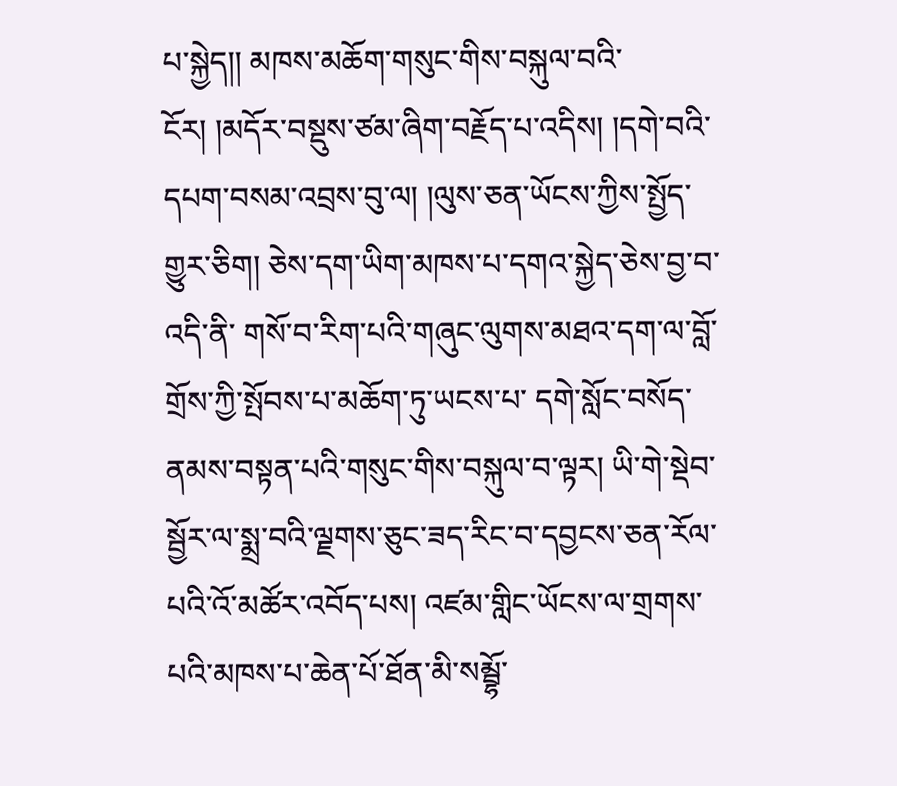པ་སྐྱེད།། མཁས་མཆོག་གསུང་གིས་བསྐུལ་བའི་ངོར། །མདོར་བསྡུས་ཙམ་ཞིག་བརྗོད་པ་འདིས། །དགེ་བའི་དཔག་བསམ་འབྲས་བུ་ལ། །ལུས་ཅན་ཡོངས་ཀྱིས་སྤྱོད་གྱུར་ཅིག། ཅེས་དག་ཡིག་མཁས་པ་དགའ་སྐྱེད་ཅེས་བྱ་བ་འདི་ནི་ གསོ་བ་རིག་པའི་གཞུང་ལུགས་མཐའ་དག་ལ་བློ་གྲོས་ཀྱི་སྤོབས་པ་མཆོག་ཏུ་ཡངས་པ་ དགེ་སློང་བསོད་ནམས་བསྟན་པའི་གསུང་གིས་བསྐུལ་བ་ལྟར། ཡི་གེ་སྡེབ་སྦྱོར་ལ་སྨྲ་བའི་ལྗགས་ཅུང་ཟད་རིང་བ་དབྱངས་ཅན་རོལ་པའི་འོ་མཚོར་འབོད་པས། འཛམ་གླིང་ཡོངས་ལ་གྲགས་པའི་མཁས་པ་ཆེན་པོ་ཐོན་མི་སམྦྷོ་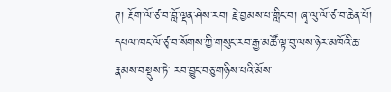ཊ། རྔོག་ལོ་ཙ་བ་བློ་ལྡན་ཤེས་རབ། རྗེ་བྱམས་པ་གླིང་བ། ཞྭ་ལུ་ལོ་ཙ་བ་ཆེན་པོ། དཔལ་ཁང་ལོ་ཙྭ་བ་སོགས་ཀྱི་གསུང་རབ་རྒྱ་མཚོ་ལྟ་བུ་ལས་ཉེར་མཁོའི་ཆ་རྣམས་བསྡུས་ཏེ་ རབ་བྱུང་བཅུ་གཉིས་པའི་མོས་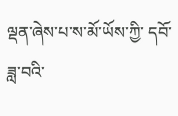ལྡན་ཞེས་པ་ས་མོ་ཡོས་ཀྱི་ དབོ་ཟླ་བའི་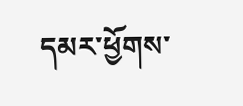དམར་ཕྱོགས་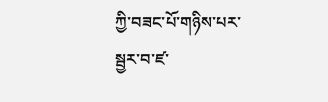ཀྱི་བཟང་པོ་གཉིས་པར་སྦྱར་བ་ཛ་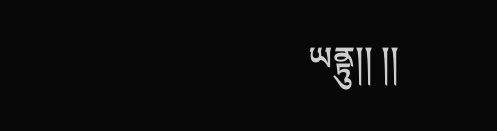ཡནྟུ།། །།